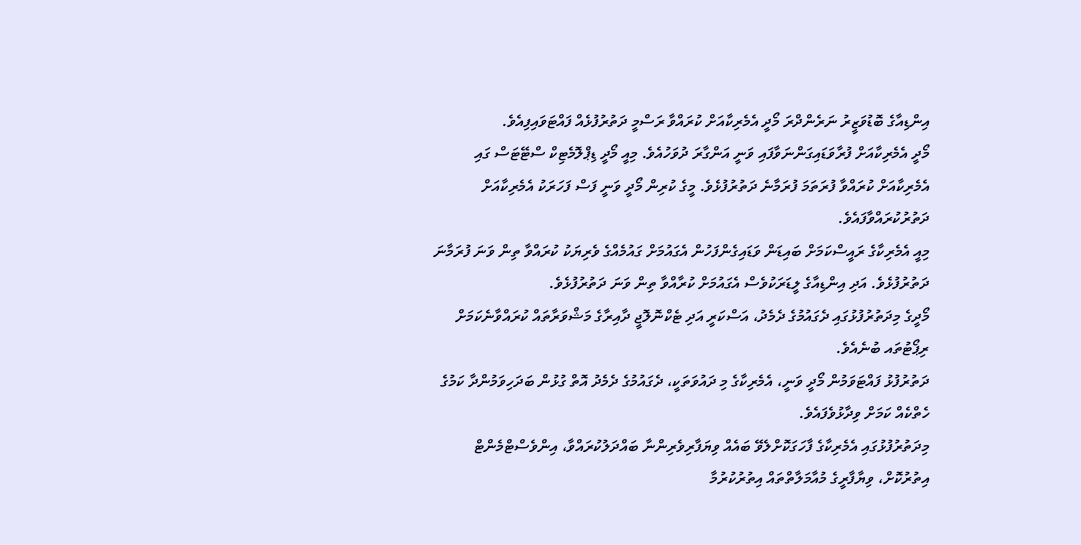އިންޑިއާގެ ބޮޑުވަޒީރު ނަރެންދްރަ މޯދީ އެމެރިކާއަށް ކުރައްވާ ރަސްމީ ދަތުރުފުޅެއް ފައްޓަވައިފިއެވެ.
މޯދީ އެމެރިކާއަށް ފުރާވަޑައިގަންނަވާފައި ވަނީ އަންގާރަ ދުވަހުއެވެ. މިއީ މޯދީ ޑިޕްލޮމެޓިކް ސްޓޭޓަސް ގައި އެމެރިކާއަށް ކުރައްވާ ފުރަތަމަ ފުރަމާނެ ދަތުރުފުޅެވެ. މީގެ ކުރިން މޯދީ ވަނީ ފަސް ފަހަރަކު އެމެރިކާއަށް ދަތުރުކުރައްވާފައެވެ.
މިއީ އެމެރިކާގެ ރައީސްކަމަށް ބައިޑަން ވަޑައިގެންފަހުން އެގައުމަށް ގައުމެއްގެ ވެރިޔަކު ކުރައްވާ ތިން ވަނަ ފުރަމާނަ ދަތުރުފުޅެވެ. އަދި އިންޑިއާގެ ލީޑަރަކުވެސް އެގައުމަށް ކުރާއްވާ ތިން ވަނަ ދަތުރުފުޅެވެ.
މޯދީގެ މިދަތުރުފުޅުގައި ދެގައުމުގެ ދެމެދު، އަސްކަރީ އަދި ޓެކްނޮލޮޖީ ދާއިރާގެ މަޝްވަރާތައް ކުރައްވާނެކަމަށް ރިޕޯޓުތައ ބުނެއެވެ.
ދަތުރުފުޅު ފައްޓަވަމުން މޯދީ ވަނީ، އެމެރިކާގެ މި ދައުވަތަކީ، ދެގައުމުގެ ދެމެދު އޮތް ގުޅުން ބަދަހިވަމުންދާ ކަމުގެ ހެތްކެއް ކަމަށް ވިދާޅުވެފައެވެ.
މިދަތުރުފުޅުގައި އެމެރިކާގެ ފާހަގަކޮށްލެވޭ ބައެއް ވިޔަފާރިވެރިންނާ ބައްދަލުކުރައްވާ، އިންވެސްޓްމެންޓް އިތުރުކޮށް، ވިޔާފާރީގެ މުއާމަލާތްތައް އިތުރުކުރުމާ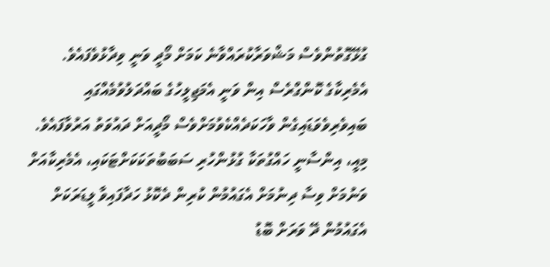ގުޅޭގޮތުންވެސް މަޝްވަރާކުރައްވާނެ ކަމަށް މޯދީ ވަނީ ވިދާޅުވެފައެވެ.
އެމެރިކާގެ ކޮންގްރެސް އިން ވަނީ އެމަޖިލީހުގެ ބައްދަލުވުމެއްގައި ބައިވެރިވެވަޑައިގެން ވާހަކަދެއްކެވުމަށްވެސް މޯދީއަށް ދައުވަތު އަރުވާފައެވެ. މިއީ، އިންސާނީ ހައްގުތަކާ ގުޅުންހުރި ސަބަބުތަކަކަށްޓަކައި، އެމެރިކާއަށް ވަނުމަށް ވިސާ ދިނުމަށް އެގައުމުން ކުރިން ދެކޮޅު ހަދާފައިވާ ލީޑަރަކަށް އެގައުމުން ދޭ ވަރަށް ބޮޑު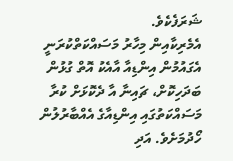ޝަރަފެކެވެ.
އެމެރިކާއިން މިހާރު މަސައްކަތްކުރަނީ އެގައުމުން އިންޑިއާ އާއެކު އޮތް ގުޅުން ބަދަހިކޮށް، ޗައިނާ އާ ދެކޮޅަށް ކުރާ މަސައްކަތުގައި އިންޑިއާގެ އެއްބާރުލުން ހޯދުމަށެވެ. އަދި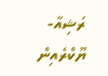ރަޝިއާ-ޔޫކްރެއިން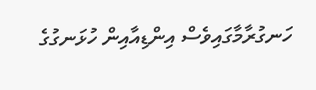ހަނގުރާމާގައިވެސް އިންޑިއާއިން ހުޅަނގުގެ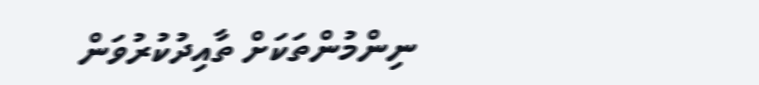ނިންމުންތަކަށް ތާއިދުކުރުވަން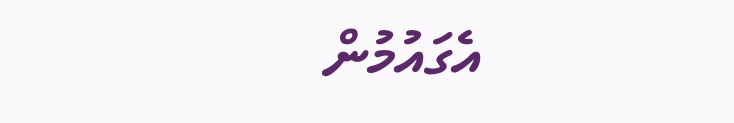އެގައުމުން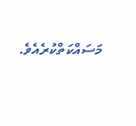މަސައްކަތްކުރެއެވެ.